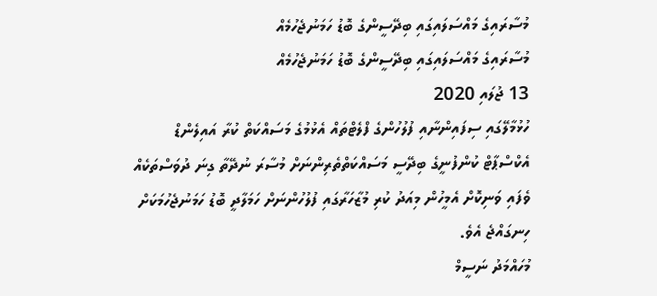މުސާރައިގެ މައްސަލައިގައި ބިދޭސީންގެ ބޮޑު ހަމަނުޖެހުމެއް
މުސާރައިގެ މައްސަލައިގައި ބިދޭސީންގެ ބޮޑު ހަމަނުޖެހުމެއް
13 ޖުލައި 2020
ހުޅުމާލޭގައި ސިފައިންނާއި ފުލުހުންގެ ފްލެޓްތައް އެޅުމުގެ މަސައްކަތް ކުރާ އައިލެންޑް އެކްސްޕާޓް ކުންފުނީގެ ބިދޭސީ މަސައްކަތްތެރިންނަށް މުސާރަ ނުދޭތާ ގިނަ ދުވަސްތަކެއް ވެފައި ވަނިކޮށް އެމީހުން މިއަދު ކުރި މުޒާހަރާގައި ފުލުހުންނަށް ހަމަލާދީ ބޮޑު ހަމަނުޖެހުމަކަށް ހިނގައްޖެ އެވެ.
މުހައްމަދު ނަސީމް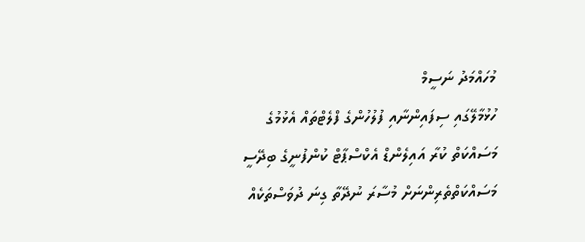މުހައްމަދު ނަސީމް
ހުޅުމާލޭގައި ސިފައިންނާއި ފުލުހުންގެ ފްލެޓްތައް އެޅުމުގެ މަސައްކަތް ކުރާ އައިލެންޑް އެކްސްޕާޓް ކުންފުނީގެ ބިދޭސީ މަސައްކަތްތެރިންނަށް މުސާރަ ނުދޭތާ ގިނަ ދުވަސްތަކެއް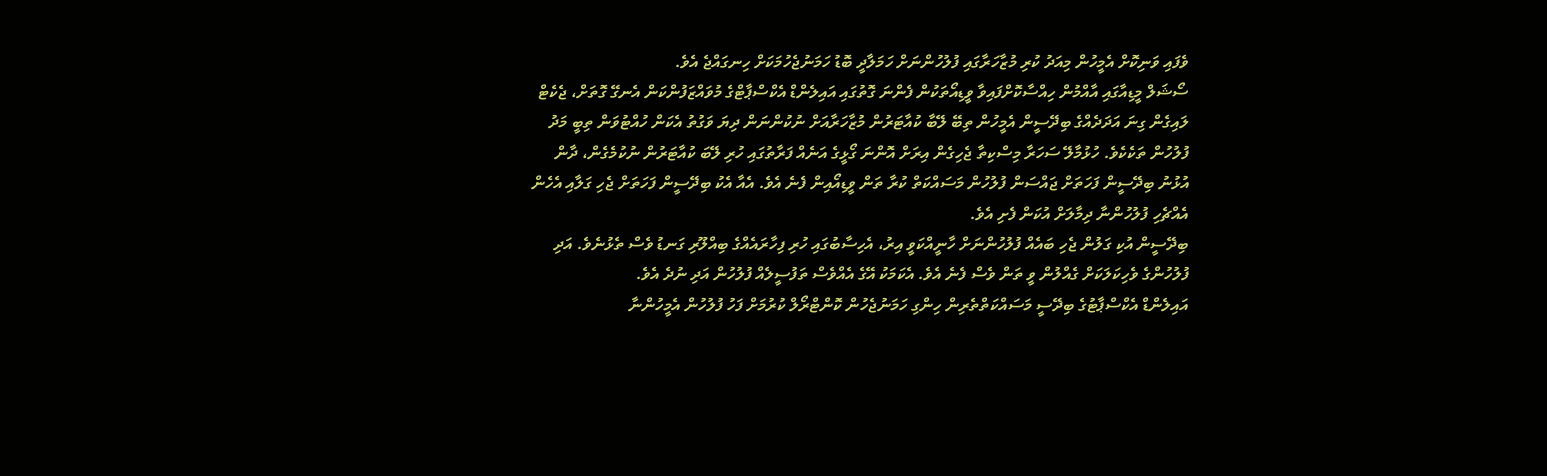ވެފައި ވަނިކޮށް އެމީހުން މިއަދު ކުރި މުޒާހަރާގައި ފުލުހުންނަށް ހަމަލާދީ ބޮޑު ހަމަނުޖެހުމަކަށް ހިނގައްޖެ އެވެ.
ސޯޝަލް މީޑިއާގައި އާއްމުން ހިއްސާކޮށްފައިވާ ވީޑިއޯތަކުން ފެންނަ ގޮތުގައި އައިލެންޑް އެކްސްޕާޓްގެ މުވައްޒަފުންކަން އެނގޭ ގޮތަށް، ޖެކެޓް ލައިގެން ގިނަ އަދަދެއްގެ ބިދޭސީން އެމީހުން ތިބޭ ލޭބާ ކުއާޓަރުން މުޒާހަރާއަށް ނުކުންނަން ދިޔަ ވަގުތު އެކަން ހުއްޓުވަން ތިބީ މަދު ފުލުހުން ތަކެކެވެ. ހުޅުމާލޭ ސަހަރާ މިސްކިތާ ޖެހިގެން އިރަށް އޮންނަ ގޯޅީގެ އަނެއް ފަރާތުގައި ހުރި ލޭބަ ކުއާޓަރުން ނުކުމެގެން، ދާން އުޅުނު ބިދޭސީން ފަހަތަށް ޖައްސަން ފުލުހުން މަސައްކަތް ކުރާ ތަން ވީޑިއޯއިން ފެނެ އެވެ. އެއާ އެކު ބިދޭސީން ފަހަތަށް ޖެހި ގަލާއި އެހެން އެއްޗެހި ފުލުހުންނާ ދިމާލަށް އުކަން ފެށި އެވެ.
ބިދޭސީން އުކި ގަލުން ޖެހި ބައެއް ފުލުހުންނަށް ހާނީއްކަވީ އިރު، އެހިސާބުގައި ހުރި ފިހާރައެއްގެ ބިއްލޫރި ގަނޑު ވެސް ތެޅުނެވެ. އަދި ފުލުހުންގެ ވެހިކަލަކަށް ގެއްލުން ވީ ތަން ވެސް ފެނެ އެވެ. އެކަމަކު އޭގެ އެއްވެސް ތަފުސީލެއް ފުލުހުން އަދި ނުދެ އެވެ.
އައިލެންޑް އެކްސްޕާޓުގެ ބިދޭސީ މަސައްކަތްތެރިން ހިންގި ހަމަނުޖެހުން ކޮންޓްރޯލް ކުރުމަށް ފަހު ފުލުހުން އެމީހުންނާ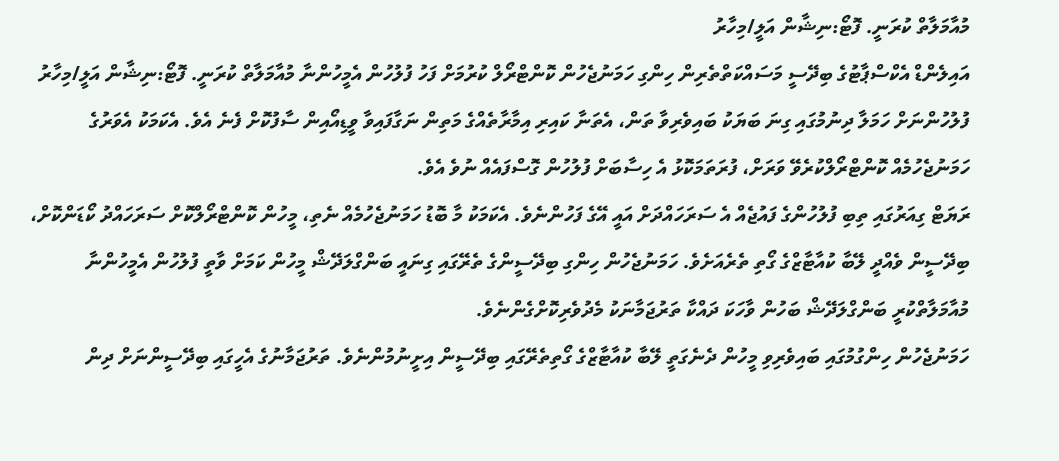މުއާމަލާތް ކުރަނީ. ފޮޓޯ:ނިޝާން އަލީ/މިހާރު
އައިލެންޑް އެކްސްޕާޓުގެ ބިދޭސީ މަސައްކަތްތެރިން ހިންގި ހަމަނުޖެހުން ކޮންޓްރޯލް ކުރުމަށް ފަހު ފުލުހުން އެމީހުންނާ މުއާމަލާތް ކުރަނީ. ފޮޓޯ:ނިޝާން އަލީ/މިހާރު
ފުލުހުންނަށް ހަމަލާ ދިނުމުގައި ގިނަ ބަޔަކު ބައިވެރިވާ ތަން، އެތަނާ ކައިރި އިމާރާތެއްގެ މަތިން ނަގާފައިވާ ވީޑިއޯއިން ސާފުކޮށް ފެނެ އެވެ. އެކަމަކު އެވަރުގެ ހަމަނުޖެހުމެއް ކޮންޓްރޯލްކުރެވޭ ވަރަށް، ފުރަތަމަކޮޅު އެ ހިސާބަށް ފުލުހުން ގޮސްފައެއް ނުވެ އެވެ.
ރަޔަޓް ގިއަރުގައި ތިބި ފުލުހުންގެ ފައުޖެއް އެ ސަރަހައްދަށް އައީ އޭގެ ފަހުންނެވެ. އެކަމަކު މާ ބޮޑު ހަމަނުޖެހުމެއް ނެތި، މީހުން ކޮންޓްރޯލްކޮށް ސަރަހައްދު ކޯޑަންކޮށް، ބިދޭސީން ވެއްދީ ލޭބާ ކުއާޓާޒްގެ ގޯތި ތެރެއަށެވެ. ހަމަނުޖެހުން ހިންގި ބިދޭސީންގެ ތެރޭގައި ގިނައީ ބަންގްލަދޭޝް މީހުން ކަމަށް ވާތީ ފުލުހުން އެމީހުންނާ މުއާމަލާތްކުރީ ބަންގްލަދޭޝް ބަހުން ވާހަކަ ދައްކާ ތަރުޖަމާނަކު މެދުވެރިކޮށްގެންނެވެ.
ހަމަނުޖެހުން ހިންގުމުގައި ބައިވެރިވި މީހުން ދެނެގަތީ ލޭބާ ކުއާޓާޒްގެ ގޯތިތެރޭގައި ބިދޭސީން އިށީނުމުންނެވެ. ތަރުޖަމާނުގެ އެހީގައި ބިދޭސީންނަށް ދިން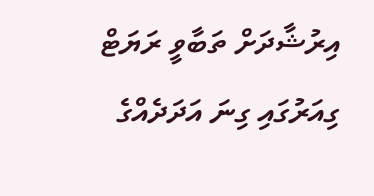އިރުޝާދަށް ތަބާވީ ރަޔަޓް ގިއަރުގައި ގިނަ އަދަދެއްގެ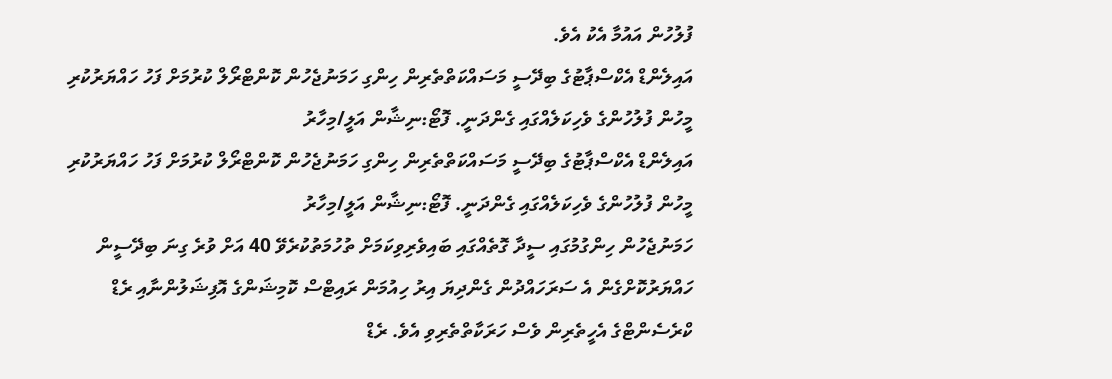ފުލުހުން އައުމާ އެކު އެވެ.
އައިލެންޑް އެކްސްޕާޓުގެ ބިދޭސީ މަސައްކަތްތެރިން ހިންގި ހަމަނުޖެހުން ކޮންޓްރޯލް ކުރުމަށް ފަހު ހައްޔަރުކުރި މީހުން ފުލުހުންގެ ވެހިކަލެއްގައި ގެންދަނީ. ފޮޓޯ:ނިޝާން އަލީ/މިހާރު
އައިލެންޑް އެކްސްޕާޓުގެ ބިދޭސީ މަސައްކަތްތެރިން ހިންގި ހަމަނުޖެހުން ކޮންޓްރޯލް ކުރުމަށް ފަހު ހައްޔަރުކުރި މީހުން ފުލުހުންގެ ވެހިކަލެއްގައި ގެންދަނީ. ފޮޓޯ:ނިޝާން އަލީ/މިހާރު
ހަމަނުޖެހުން ހިންގުމުގައި ސީދާ ގޮތެއްގައި ބައިވެރިވިކަމަށް ތުހުމަތުކުރެވޭ 40 އަށް ވުރެ ގިނަ ބިދޭސީން ހައްޔަރުކޮށްގެން އެ ސަރަހައްދުން ގެންދިޔަ އިރު ހިއުމަން ރައިޓްސް ކޮމިޝަންގެ އޮފިޝަލުންނާއި ރެޑް ކްރެސެންޓްގެ އެހީތެރިން ވެސް ހަރަކާތްތެރިވި އެވެ. ރެޑް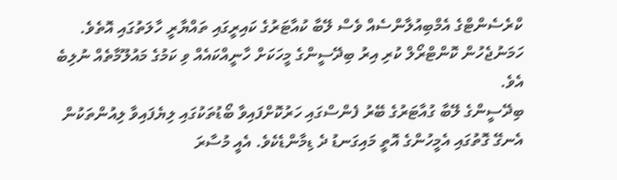ކްރެސެންޓްގެ އެމްބިއުލާންސެއް ވެސް ލޭބާ ކުއާޓަރުގެ ކައިރީގައި ތައްޔާރީ ހާލަތުގައި އޮތެވެ.
ހަމަނުޖެހުން ކޮންޓްރޯލް ކުރި އިރު ބިދޭސީންގެ މީހަކަށް ހާނީއްކައެއް ވި ކަމުގެ މައުލޫމާތެއް ނުލިބެ އެވެ.
ބިދޭސީންގެ ލޭބާ ގުއާޓަރުގެ ބޭރު ފެންސްގައި ހަރުކޮށްފައިވާ ބޯޑުތަކުގައި ލިޔެފައިވާ ލިއުންތަކުން އެނގޭ ގޮތުގައި އެމީހުންގެ އޮތީ މައިގަނޑު ދެ ޑިމާންޑެކެވެ. އެއީ މުސާރަ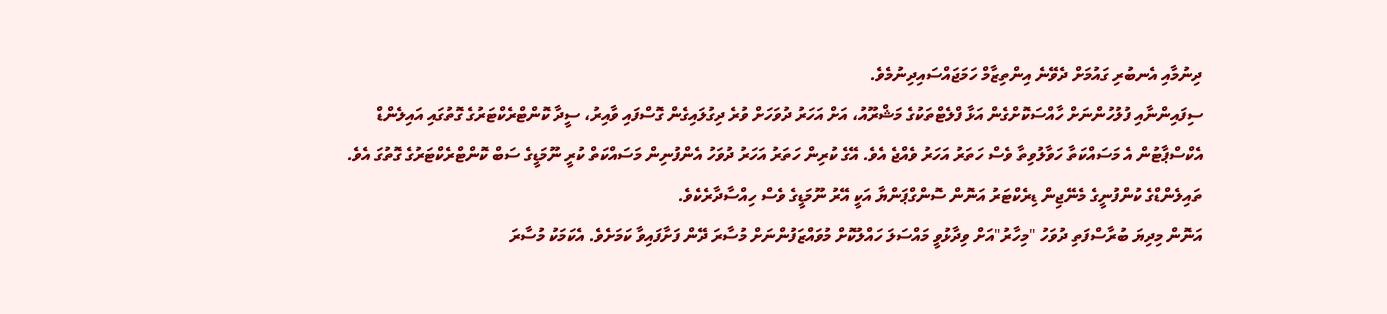ދިނުމާއި އެނބުރި ގައުމަށް ދެވޭނެ އިންތިޒާމް ހަމަޖައްސައިދިނުމެވެ.
ސިފައިންނާއި ފުލުހުންނަށް ހާއްސަކޮށްގެން އަޅާ ފްލެޓްތަކުގެ މަޝްރޫއު، އަށް އަހަރު ދުވަހަށް ވުރެ ދިގުލައިގެން ގޮސްފައި ވާއިރު، ސީދާ ކޮންޓްރެކްޓަރުގެ ގޮތުގައި އައިލެންޑް އެކްސްޕާޓުން އެ މަސައްކަތާ ހަވާލުވިތާ ވެސް ހަތަރު އަހަރު ވެއްޖެ އެވެ. އޭގެ ކުރިން ހަތަރު އަހަރު ދުވަހު އެންފުނިން މަސައްކަތް ކުރީ ނޫމަޑީގެ ސަބް ކޮންޓްރެކްޓަރުގެ ގޮތުގަ އެވެ. ތައިލެންޑްގެ ކުންފުނީގެ މެނޭޖިން ޑިރެކްޓަރު އަނޮން ސޮންގްޕަންޔާ އަކީ އޭރު ނޫމަޑީގެ ވެސް ހިއްސާދާރެކެވެ.
އަނޮން މިދިޔަ ބުރާސްފަތި ދުވަހު "މިހާރު"އަށް ވިދާޅުވީ މައްސަލަ ހައްލުކޮށް މުވައްޒަފުންނަށް މުސާރަ ދޭން ފަށާފައިވާ ކަމަށެވެ. އެކަމަކު މުސާރަ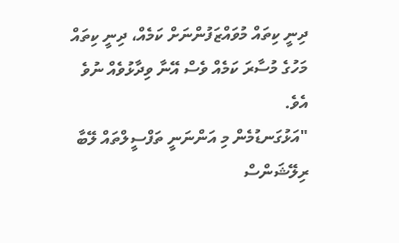ދިނީ ކިތައް މުވައްޒަފުންނަށް ކަމެއް، ދިނީ ކިތައް މަހުގެ މުސާރަ ކަމެއް ވެސް އޭނާ ވިދާޅުވެއް ނުވެ އެވެ.
"އަޅުގަނޑުމެން މި އަންނަނީ ތަފްސީލްތައް ލޭބާ ރިލޭޝަންސް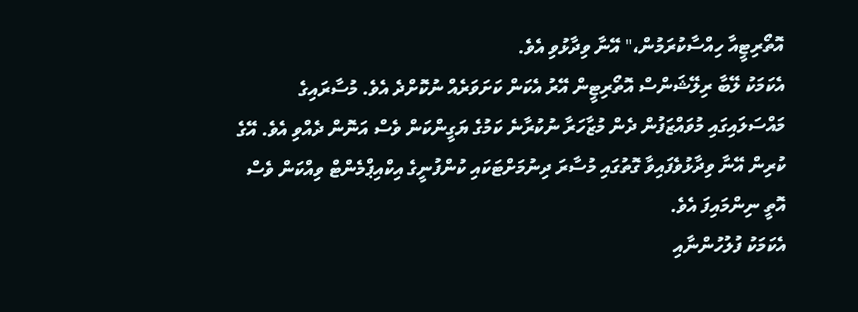އޮތޯރިޓީއާ ހިއްސާކުރަމުން،" އޭނާ ވިދާޅުވި އެވެ.
އެކަމަކު ލޭބާ ރިލޭޝަންސް އޮތޯރިޓީން އޭރު އެކަން ކަށަވަރެއް ނުކޮށްދެ އެވެ. މުސާރައިގެ މައްސަލައިގައި މުވައްޒަފުން ދެން މުޒާހަރާ ނުކުރާނެ ކަމުގެ ޔަގީންކަން ވެސް އަނޮން ދެއްވި އެވެ. އޭގެ ކުރިން އޭނާ ވިދާޅުވެފައިވާ ގޮތުގައި މުސާރަ ދިނުމަށްޓަކައި ކުންފުނީގެ އިކްއިޕްމެންޓް ވިއްކަން ވެސް އޮތީ ނިންމައިފަ އެވެ.
އެކަމަކު ފުލުހުންނާއި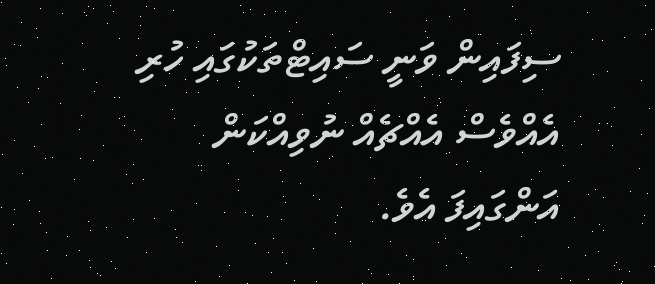ސިފައިން ވަނީ ސައިޓްތަކުގައި ހުރި އެއްވެސް އެއްޗެއް ނުވިއްކަން އަންގައިފަ އެވެ.